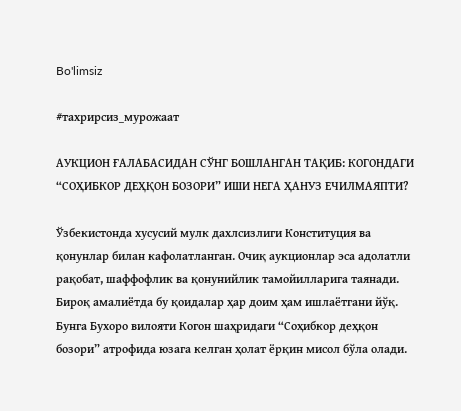Bo'limsiz

#тахрирсиз_мурожаат

АУКЦИОН ҒАЛАБАСИДАН СЎНГ БОШЛАНГАН ТАҚИБ: КОГОНДАГИ “СОҲИБКОР ДЕҲҚОН БОЗОРИ” ИШИ НЕГА ҲАНУЗ ЕЧИЛМАЯПТИ?

Ўзбекистонда хусусий мулк дахлсизлиги Конституция ва қонунлар билан кафолатланган. Очиқ аукционлар эса адолатли рақобат, шаффофлик ва қонунийлик тамойилларига таянади. Бироқ амалиётда бу қоидалар ҳар доим ҳам ишлаётгани йўқ. Бунга Бухоро вилояти Когон шаҳридаги “Соҳибкор деҳқон бозори” атрофида юзага келган ҳолат ёрқин мисол бўла олади.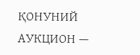ҚОНУНИЙ АУКЦИОН —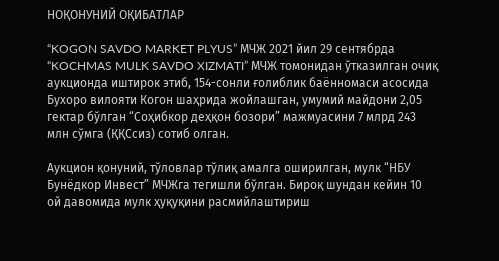НОҚОНУНИЙ ОҚИБАТЛАР

“KOGON SAVDO MARKET PLYUS” МЧЖ 2021 йил 29 сентябрда “KOCHMAS MULK SAVDO XIZMATI” МЧЖ томонидан ўтказилган очиқ аукционда иштирок этиб, 154-сонли ғолиблик баённомаси асосида Бухоро вилояти Когон шаҳрида жойлашган, умумий майдони 2,05 гектар бўлган “Соҳибкор деҳқон бозори” мажмуасини 7 млрд 243 млн сўмга (ҚҚСсиз) сотиб олган.

Аукцион қонуний, тўловлар тўлиқ амалга оширилган, мулк “НБУ Бунёдкор Инвест” МЧЖга тегишли бўлган. Бироқ шундан кейин 10 ой давомида мулк ҳуқуқини расмийлаштириш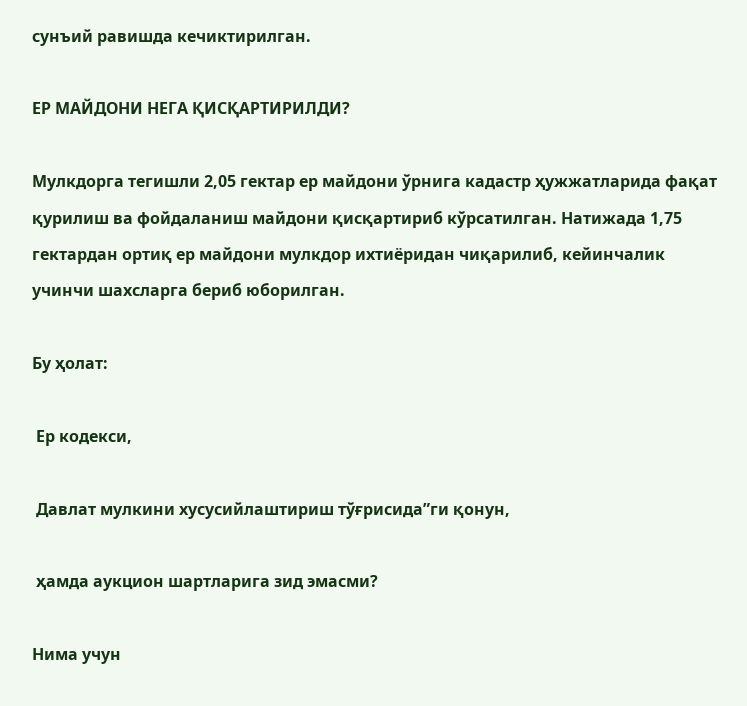сунъий равишда кечиктирилган.

ЕР МАЙДОНИ НЕГА ҚИСҚАРТИРИЛДИ?

Мулкдорга тегишли 2,05 гектар ер майдони ўрнига кадастр ҳужжатларида фақат қурилиш ва фойдаланиш майдони қисқартириб кўрсатилган. Натижада 1,75 гектардан ортиқ ер майдони мулкдор ихтиёридан чиқарилиб, кейинчалик учинчи шахсларга бериб юборилган.

Бу ҳолат:

 Ер кодекси,

 Давлат мулкини хусусийлаштириш тўғрисида”ги қонун,

 ҳамда аукцион шартларига зид эмасми?

Нима учун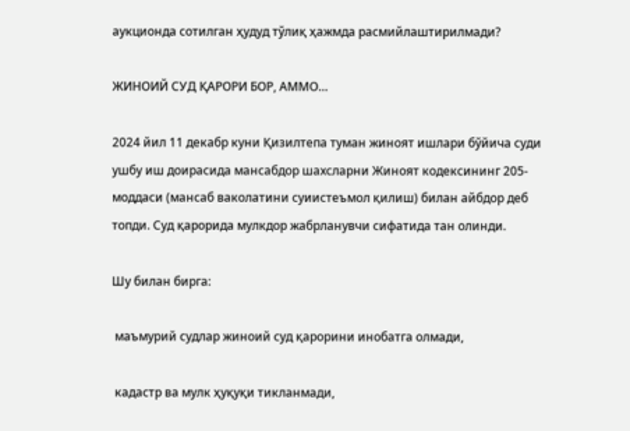аукционда сотилган ҳудуд тўлиқ ҳажмда расмийлаштирилмади?

ЖИНОИЙ СУД ҚАРОРИ БОР, АММО…

2024 йил 11 декабр куни Қизилтепа туман жиноят ишлари бўйича суди ушбу иш доирасида мансабдор шахсларни Жиноят кодексининг 205-моддаси (мансаб ваколатини суиистеъмол қилиш) билан айбдор деб топди. Суд қарорида мулкдор жабрланувчи сифатида тан олинди.

Шу билан бирга:

 маъмурий судлар жиноий суд қарорини инобатга олмади,

 кадастр ва мулк ҳуқуқи тикланмади,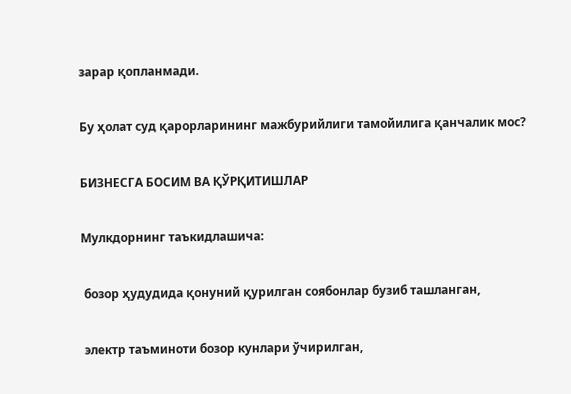зарар қопланмади.

Бу ҳолат суд қарорларининг мажбурийлиги тамойилига қанчалик мос?

БИЗНЕСГА БОСИМ ВА ҚЎРҚИТИШЛАР

Мулкдорнинг таъкидлашича:

 бозор ҳудудида қонуний қурилган соябонлар бузиб ташланган,

 электр таъминоти бозор кунлари ўчирилган,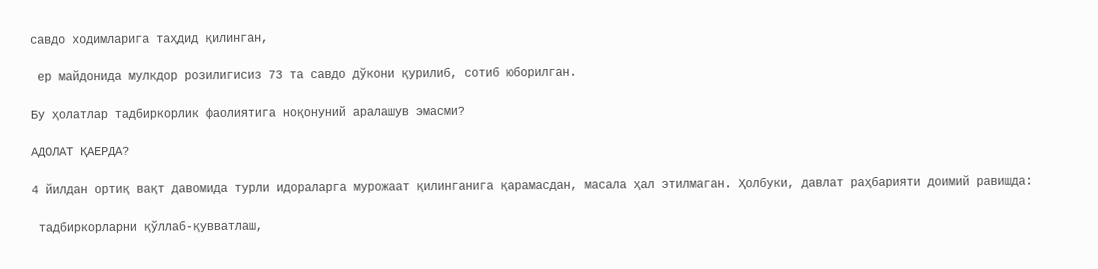савдо ходимларига таҳдид қилинган,

 ер майдонида мулкдор розилигисиз 73 та савдо дўкони қурилиб, сотиб юборилган.

Бу ҳолатлар тадбиркорлик фаолиятига ноқонуний аралашув эмасми?

АДОЛАТ ҚАЕРДА?

4 йилдан ортиқ вақт давомида турли идораларга мурожаат қилинганига қарамасдан, масала ҳал этилмаган. Ҳолбуки, давлат раҳбарияти доимий равишда:

 тадбиркорларни қўллаб-қувватлаш,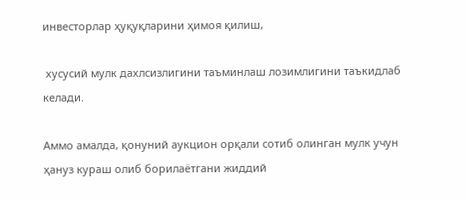инвесторлар ҳуқуқларини ҳимоя қилиш,

 хусусий мулк дахлсизлигини таъминлаш лозимлигини таъкидлаб келади.

Аммо амалда, қонуний аукцион орқали сотиб олинган мулк учун ҳануз кураш олиб борилаётгани жиддий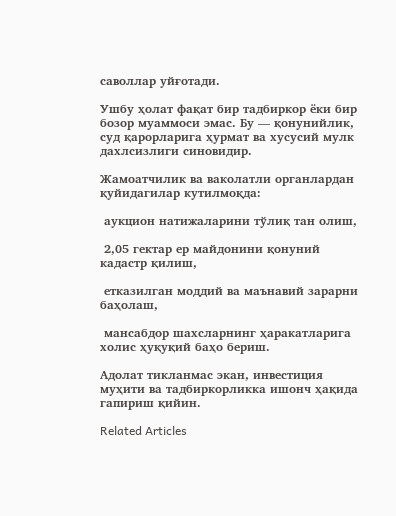саволлар уйғотади.

Ушбу ҳолат фақат бир тадбиркор ёки бир бозор муаммоси эмас. Бу — қонунийлик, суд қарорларига ҳурмат ва хусусий мулк дахлсизлиги синовидир.

Жамоатчилик ва ваколатли органлардан қуйидагилар кутилмоқда:

 аукцион натижаларини тўлиқ тан олиш,

 2,05 гектар ер майдонини қонуний кадастр қилиш,

 етказилган моддий ва маънавий зарарни баҳолаш,

 мансабдор шахсларнинг ҳаракатларига холис ҳуқуқий баҳо бериш.

Адолат тикланмас экан, инвестиция муҳити ва тадбиркорликка ишонч ҳақида гапириш қийин.

Related Articles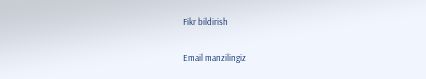Fikr bildirish

Email manzilingiz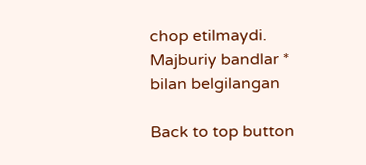chop etilmaydi. Majburiy bandlar * bilan belgilangan

Back to top button